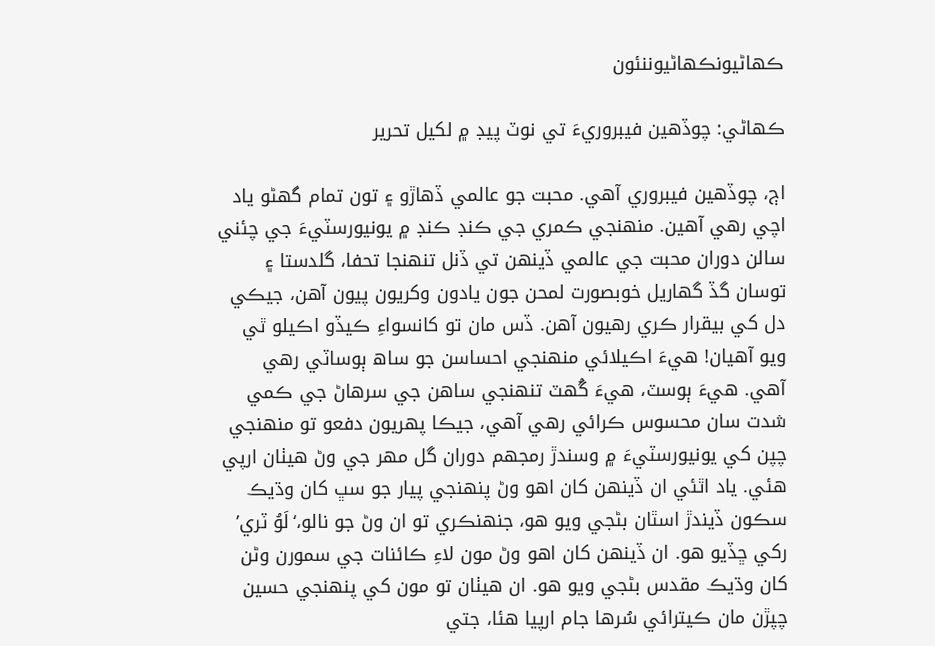ڪهاڻيونڪهاڻيوننئون

ڪهاڻي: چوڏهين فيبروريءَ تي نوٽ پيڊ ۾ لکيل تحرير

اڄ، چوڏهين فيبروري آهي. محبت جو عالمي ڏهاڙو ۽ تون تمام گهڻو ياد اچي رهي آهين. منھنجي ڪمري جي ڪنڊ ڪنڊ ۾ يونيورسٽيءَ جي چئني سالن دوران محبت جي عالمي ڏينھن تي ڏنل تنھنجا تحفا، گلدستا ۽ توسان گڏ گهاريل خوبصورت لمحن جون يادون وکريون پيون آهن، جيڪي دل کي بيقرار ڪري رهيون آهن. ڏس مان تو کانسواءِ ڪيڏو اڪيلو ٿي ويو آهيان! هيءَ اڪيلائي منھنجي احساسن جو ساھ ٻوساٽي رهي آهي. هيءَ ٻوسٽ، هيءَ گُهٽ تنھنجي ساهن جي سرهاڻ جي ڪمي شدت سان محسوس ڪرائي رهي آهي، جيڪا پھريون دفعو تو منھنجي چپن کي يونيورسٽيءَ ۾ وسندڙ رمجهم دوران گل مھر جي وڻ هيٺان ارپي هئي. ياد اٿئي ان ڏينھن کان اهو وڻ پنھنجي پيار جو سڀ کان وڌيڪ سڪون ڏيندڙ اسٿان بڻجي ويو هو، جنھنڪري تو ان وڻ جو نالو،‘لَوُ ٽري’ رکي ڇڏيو هو. ان ڏينھن کان اهو وڻ مون لاءِ ڪائنات جي سمورن وڻن کان وڌيڪ مقدس بڻجي ويو هو. ان هيٺان تو مون کي پنھنجي حسين چپڙن مان ڪيترائي سُرها جام ارپيا هئا، جتي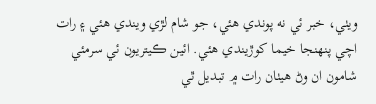ويٺي، خبر ئي نه پوندي هئي، جو شام لڙي ويندي هئي ۽ رات اچي پنھنجا خيما کوڙيندي هئي. ائين ڪيتريون ئي سرمئي شامون ان وڻ هيٺان رات ۾ تبديل ٿي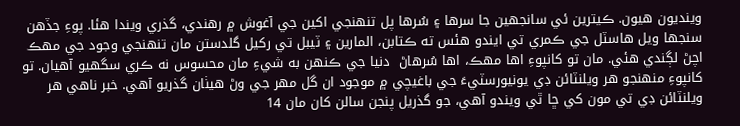وينديون هيون. ڪيترين ئي سانجهين جا سرها ۽ سُرھا پل تنھنجي اکين جي آغوش ۾ رھندي، گذري ويندا هئا. پوءِ جڏهن سنجها ويل هاسٽل جي ڪمري تي ايندو هئس ته ڪتابن، المارين ۽ ٽيبل تي رکيل گلدستن مان تنھنجي وجود جي مھڪ اچڻ لڳندي هئي. مان تو کانپوءِ اها مھڪ، اها سُرهاڻ  دنيا جي ڪنھن به شيءِ مان محسوس نه ڪري سگهيو آهيان. تو کانپوءِ منھنجو هر ويلنٽائن ڊي يونيورسٽيءَ جي باغيچي ۾ موجود ان گل مھر جي وڻ هيٺان گذريو آهي. خبر ناهي هر ويلنٽائن ڊي تي مون کي ڇا ٿي ويندو آهي، جو گذريل پنجن سالن کان مان 14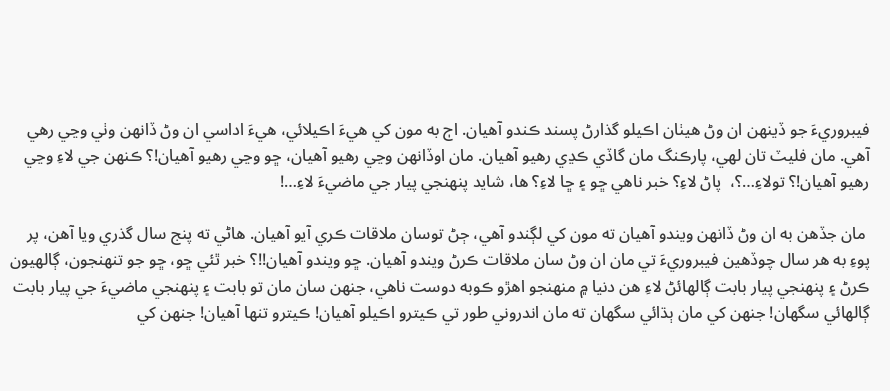فيبروريءَ جو ڏينھن ان وڻ هيٺان اڪيلو گذارڻ پسند ڪندو آهيان. اڄ به مون کي هيءَ اڪيلائي، هيءَ اداسي ان وڻ ڏانھن وٺي وڃي رھي آھي. مان فليٽ تان لھي، پارڪنگ مان گاڏي ڪڍي رهيو آهيان. مان اوڏانھن وڃي رهيو آهيان، ڇو وڃي رهيو آهيان!؟ ڪنھن جي لاءِ وڃي رهيو آهيان!؟ تولاءِ…؟،  پاڻ لاءِ؟ خبر ناھي ڇو ۽ ڇا لاءِ؟ ھا، شايد پنھنجي پيار جي ماضيءَ لاءِ…!

 مان جڏھن به ان وڻ ڏانھن ويندو آھيان ته مون کي لڳندو آھي، ڄڻ توسان ملاقات ڪري آيو آھيان. ھاڻي ته پنج سال گذري ويا آهن، پر پوءِ به ھر سال چوڏھين فيبروريءَ تي مان ان وڻ سان ملاقات ڪرڻ ويندو آھيان. ڇو ويندو آهيان!!؟ خبر ٿئي ڇو، ڇو جو تنھنجون، ڳالهيون ڪرڻ ۽ پنھنجي پيار بابت ڳالهائڻ لاءِ هن دنيا ۾ منھنجو اهڙو ڪوبه دوست ناهي، جنھن سان مان تو بابت ۽ پنھنجي ماضيءَ جي پيار بابت ڳالهائي سگهان! جنھن کي مان ٻڌائي سگهان ته مان اندروني طور تي ڪيترو اڪيلو آھيان! ڪيترو تنھا آھيان! جنھن کي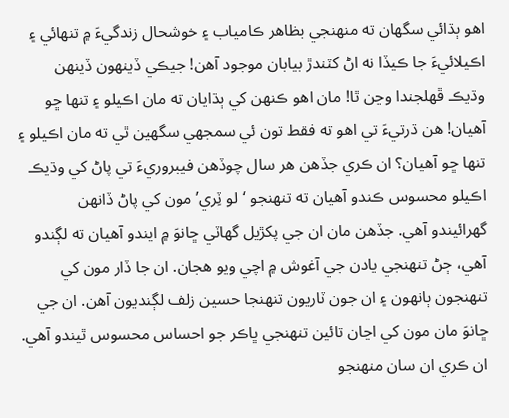اھو ٻڌائي سگهان ته منھنجي بظاھر ڪامياب ۽ خوشحال زندگيءَ ۾ تنھائي ۽ اڪيلائيءَ جا ڪيڏا نه اڻ کٽندڙ بيابان موجود آھن! جيڪي ڏينھون ڏينھن وڌيڪ ڦھلجندا وڃن ٿا! مان اھو ڪنھن کي ٻڌايان ته مان اڪيلو ۽ تنھا ڇو آھيان! ھن ڌرتيءَ تي اھو ته فقط تون ئي سمجهي سگهين ٿي ته مان اڪيلو ۽ تنھا ڇو آهيان؟ ان ڪري جڏهن هر سال چوڏهن فيبروريءَ تي پاڻ کي وڌيڪ اڪيلو محسوس ڪندو آهيان ته تنھنجو ‘لو ٽِري’ مون کي پاڻ ڏانھن گهرائيندو آهي. جڏهن مان ان جي پکڙيل گهاٽي ڇانوَ ۾ ايندو آهيان ته لڳندو آهي، ڄڻ تنھنجي يادن جي آغوش ۾ اچي ويو ھجان. ان جا ڏار مون کي تنھنجون ٻانھون ۽ ان جون ٽاريون تنھنجا حسين زلف لڳنديون آهن. ان جي ڇانوَ مان مون کي اڃان تائين تنھنجي ڀاڪر جو احساس محسوس ٿيندو آهي. ان ڪري ان سان منھنجو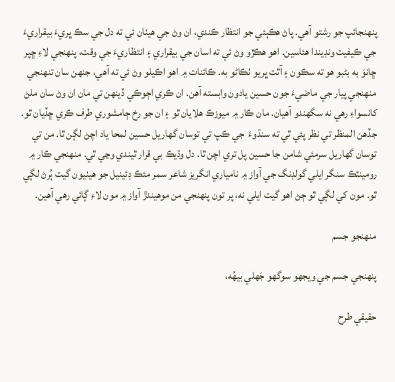پنھنجائپ جو رشتو آهي. پاڻ هڪٻئي جو انتظار ڪندي، ان وڻ جي هيٺان ئي ته دل جي سڪ ڀريءَ بيقراريءَ جي ڪيفيت ونڊيندا هئاسين. اهو هڪڙو وڻ ئي ته اسان جي بيقراري ۽ انتظاريءَ جي وقت، پنھنجي لاءِ ڇپر ڇانوَ به بڻبو هو ته سڪون ۽ آٿت ڀريو ٺڪاڻو به. ڪائنات ۾ اهو اڪيلو وڻ ئي ته آهي، جنھن سان تنھنجي منھنجي پيار جي ماضيءَ جون حسين يادون وابسته آهن. ان ڪري اڄوڪي ڏينھن تي مان ان وڻ سان ملڻ کانسواءِ رهي نه سگهندو آهيان. مان ڪار ۾ ميوزڪ هلايان ٿو ۽ ان جو رخ ڄامشوري طرف ڪري ڇڏيان ٿو. جڏھن المنظر تي نظر پئي ٿي ته سنڌوءَ  جي ڪپ تي توسان گهاريل حسين لمحا ياد اچڻ لڳن ٿا. من تي توسان گهاريل سرمئي شامن جا حسين پل تري اچن ٿا. دل وڌيڪ بي قرار ٿيندي وڃي ٿي. منھنجي ڪار ۾ رومينٽڪ سنگر ايلي گولڊنگ جي آواز ۾ نامياري انگريز شاعر سمر مئڪ ڊئينيل جو هيٺيون گيت ٻُرڻ لڳي ٿو. مون کي لڳي ٿو ڄڻ اهو گيت ايلي نه، پر تون پنھنجي من موھيندڙ آواز ۾ مون لاءِ ڳائي رهي آهين.

منھنجو جسم

پنھنجي جسم جي ويجهو سوگهو جَهلي بيھُه،

حقيقي طرح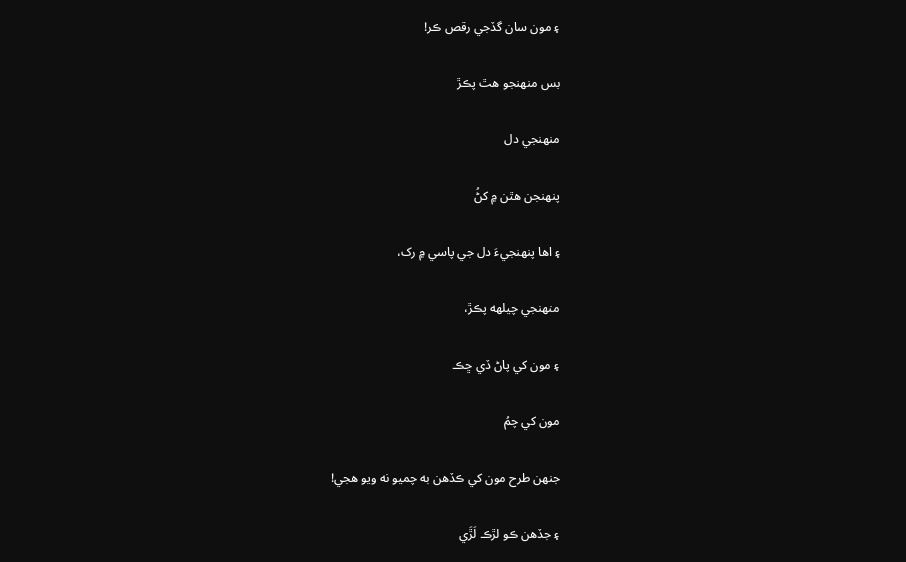۽ مون سان گڏجي رقص ڪر!

بس منھنجو هٿ پڪڙ

منھنجي دل

پنھنجن هٿن ۾ کڻُ

۽ اھا پنھنجيءَ دل جي پاسي ۾ رک،

منھنجي چيلهه پڪڙ،

۽ مون کي پاڻ ڏي ڇڪ

مون کي چمُ

جنھن طرح مون کي ڪڏهن به چميو نه ويو هجي!

۽ جڏهن ڪو لڙڪ لَڙَي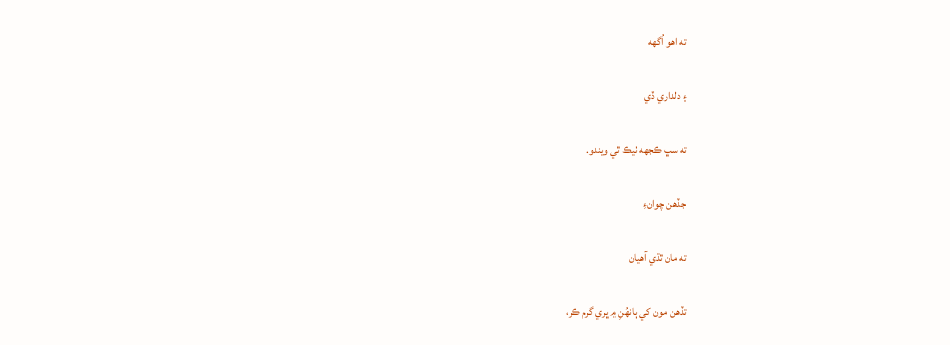ته اھو اُگهه

۽ دلداري ڏي

ته سڀ ڪجهه ٺيڪ ٿي ويندو.

جڏهن چوانءِ

ته مان ٿڌي آهيان

تڏهن مون کي ٻانھُنِ ۾ ڀري گرم ڪر،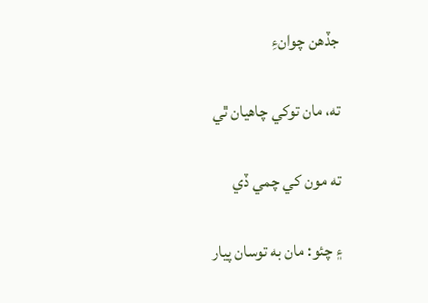جڏهن چوانءِ

ته، مان توکي چاهيان ٿي

ته مون کي چمي ڏي

۽ چئو: مان به توسان پيار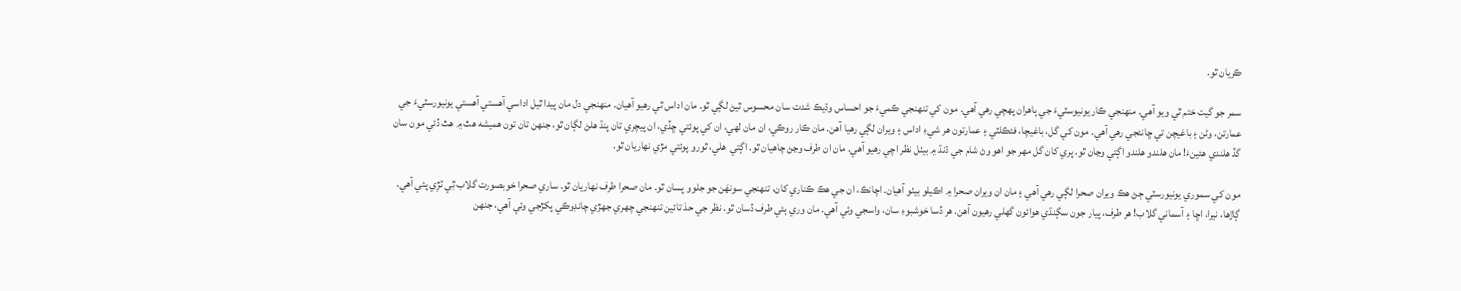ڪريان ٿو.

سمر جو گيت ختم ٿي ويو آھي. منھنجي ڪار يونيوسٽيءَ جي ٻاهران پھچي رھي آهي. مون کي تنھنجي ڪميءَ جو احساس وڌيڪ شدت سان محسوس ٿيڻ لڳي ٿو. مان اداس ٿي رهيو آهيان. منھنجي دل مان پيدا ٿيل اداسي آهستي آهستي يونيورسٽيءَ جي عمارتن، وڻن ۽ باغيچن تي ڇانئجي رھي آھي. مون کي گل، باغيچا، فئڪلٽي ۽ عمارتون هر شيءِ اداس ۽ ويران لڳي رهيا آهن. مان ڪار روڪي، ان مان لھي، ان کي پوئتي ڇڏي، ان پيچري تان پنڌ ھلڻ لڳان ٿو، جنھن تان تون ھميشه ھٿ ۾ ھٿ ڏئي مون سان گڏ ھلندي ھئينءَ! مان ھلندو ھلندو اڳتي وڃان ٿو. پري کان گل مھر جو اھو وڻ شام جي ڌنڌ ۾ بيٺل نظر اچي رھيو آھي. مان ان طرف وڃڻ چاھيان ٿو. اڳتي  ھلي، ٿورو پوئتي مڙي نھاريان ٿو.

مون کي سموري يونيورسٽي ڄڻ هڪ ويران صحرا لڳي رهي آهي ۽ مان ان ويران صحرا ۾ اڪيلو بيٺو آهيان. اچانڪ، ان جي هڪ ڪناري کان، تنھنجي سونھَن جو جلوو پسان ٿو. مان صحرا طرف نھاريان ٿو. ساري صحرا خوبصورت گلاب ٿِي ٽڙِي پئي آهي. ڳاڙھا، نيرا، اڇا ۽ آسماني گلاب! ھر طرف، پيار جون سڳنڌي هوائون گهلي رهيون آهن. هر ڏسا خوشبوءِ سان، واسجي وئي آهي. مان وري ٻئي طرف ڏسان ٿو. نظر جي حدَ تائين تنھنجي چھري جھڙي چانڊوڪي پکڙجي وئي آهي، جنھن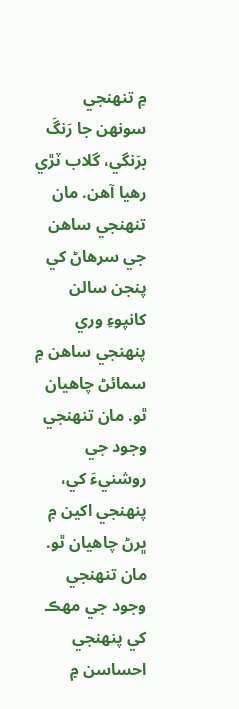۾ تنھنجي سونھن جا رَنگَ برَنگي، گلاب ٽڙي رهيا آهن. مان تنھنجي ساهن جي سرهاڻ کي پنجن سالن کانپوءِ وري پنھنجي ساهن ۾ سمائڻ چاهيان ٿو. مان تنھنجي وجود جي روشنيءَ کي،  پنھنجي اکين ۾ ڀرڻ چاهيان ٿو. مان تنھنجي وجود جي مھڪ کي پنھنجي احساسن ۾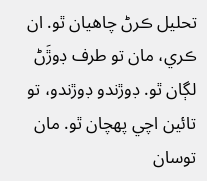تحليل ڪرڻ چاهيان ٿو. ان ڪري، مان تو طرف ڊوڙَڻ لڳان ٿو. ڊوڙندو ڊوڙندو، تو تائين اچي پھچان ٿو. مان توسان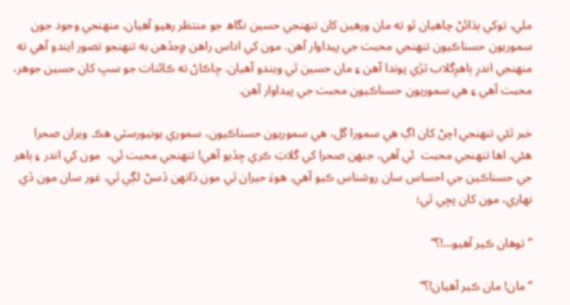ملي، توکي ٻڌائڻ چاهيان ٿو ته مان ورھين کان تنھنجي حسين نگاھ جو منتظر رھيو آهيان. منھنجي وجود جون سموريون حسناڪيون تنھنجي محبت جي پيداوار آهن. مون کي اداس راهن ۾جڏهن به تنھنجو تصور ايندو آهي ته منھنجي اندرِ ٻاهرِگلاب ٽڙي پوندا آهن ۽ مان حسين ٿي ويندو آهيان. ڇاڪاڻ ته ڪائنات جو سڀ کان حسين جوهر، محبت آهي ۽ ھي سموريون حسناڪيون محبت جي پيداوار آهن.

خبر ٿئي تنھنجي اچڻ کان اڳ هي سمورا گل، هي سموريون حسناڪيون، سموري يونيورسٽي هڪ ويران صحرا هئي. اها تنھنجي محبت  ئي آهي، جنھن صحرا کي گلابَ ڪري ڇڏيو آهي! تنھنجي محبت ئي،  مون کي اندر ۽ ٻاهر جي حسناڪين جي احساس سان روشناس ڪيو آھي. هوءَ حيران ٿي مون ڏانھن ڏسڻ لڳي ٿي. غور سان مون ڏي نھاري، مون کان پڇي ٿي؛

”توهان ڪير آهيو…!؟“

“مان! مان ڪير آهيان!؟“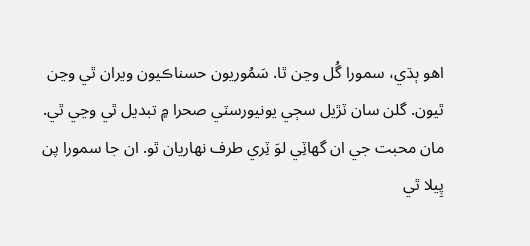اهو ٻڌي، سمورا گُل وڃن ٿا. سَمُوريون حسناڪيون ويران ٿي وڃن ٿيون. گلن سان ٽڙيل سڄي يونيورسٽي صحرا ۾ تبديل ٿي وڃي ٿي. مان محبت جي ان گهاٽِي لوَ ٽِري طرف نھاريان ٿو. ان جا سمورا پن پِيلا ٿي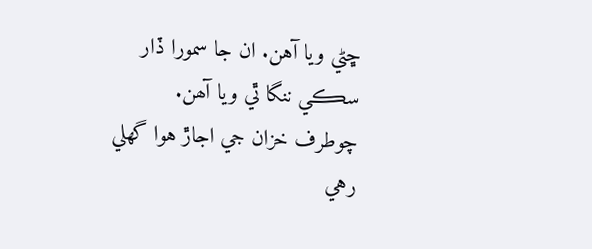ڇڻي ويا آهن. ان جا سمورا ڏار سڪي ننگا ٿي ويا آھن. چوطرف خزان جي اجاڙ هوا گهلي رهي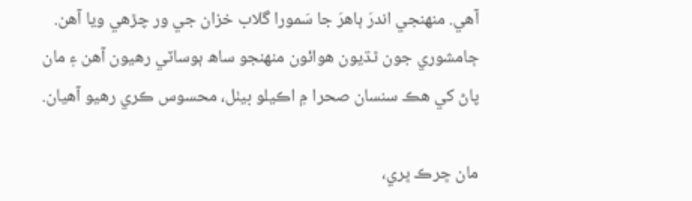آھي. منھنجي اندرَ ٻاهرَ جا سَمورا گلاب خزان جي ور چڙهي ويا آهن. ڄامشوري جون ٿڌيون هوائون منھنجو ساھ ٻوساٽي رهيون آهن ۽ مان پاڻ کي هڪ سنسان صحرا ۾ اڪيلو بيٺل، محسوس ڪري رھيو آھيان.

مان ڇرڪ ڀري،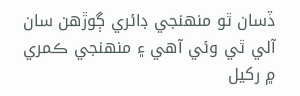ڏسان ٿو منھنجي ڊائري ڳوڙهن سان آلي ٿي وئي آهي ۽ منھنجي ڪمري ۾ رکيل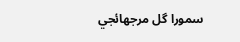سمورا گل مرجهائجي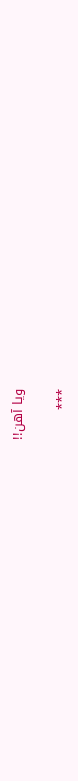ويا آهن!!

***